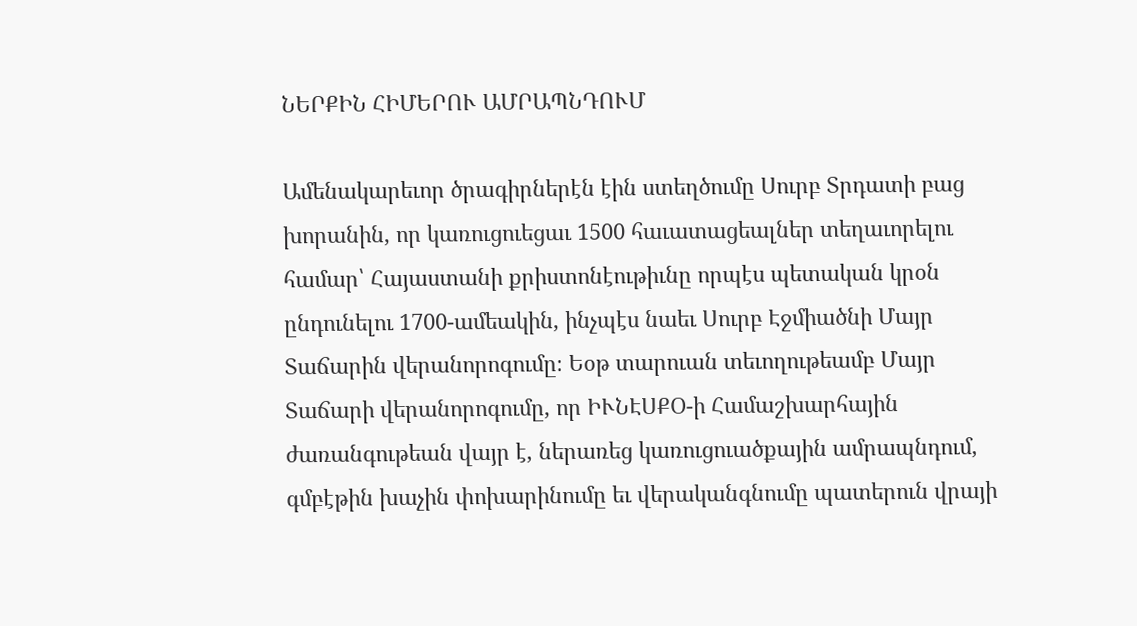ՆԵՐՔԻՆ ՀԻՄԵՐՈՒ ԱՄՐԱՊՆԴՈՒՄ

Ամենակարեւոր ծրագիրներէն էին ստեղծումը Սուրբ Տրդատի բաց խորանին, որ կառուցուեցաւ 1500 հաւատացեալներ տեղաւորելու համար՝ Հայաստանի քրիստոնէութիւնը որպէս պետական կրօն ընդունելու 1700-ամեակին, ինչպէս նաեւ Սուրբ Էջմիածնի Մայր Տաճարին վերանորոգումը։ Եօթ տարուան տեւողութեամբ Մայր Տաճարի վերանորոգումը, որ ԻՒՆԷՍՔՕ-ի Համաշխարհային ժառանգութեան վայր է, ներառեց կառուցուածքային ամրապնդում, գմբէթին խաչին փոխարինումը եւ վերականգնումը պատերուն վրայի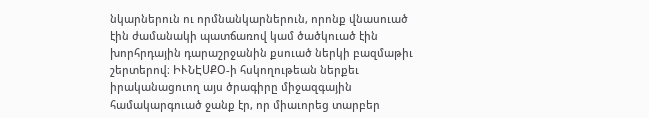նկարներուն ու որմնանկարներուն, որոնք վնասուած էին ժամանակի պատճառով կամ ծածկուած էին խորհրդային դարաշրջանին քսուած ներկի բազմաթիւ շերտերով։ ԻՒՆԷՍՔՕ-ի հսկողութեան ներքեւ իրականացուող այս ծրագիրը միջազգային համակարգուած ջանք էր, որ միաւորեց տարբեր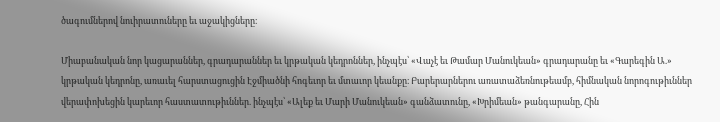ծագումներով նուիրատուները եւ աջակիցները։

Միաբանական նոր կացարաններ, գրադարաններ եւ կրթական կեդրոններ, ինչպէս՝ «Վաչէ եւ Թամար Մանուկեան» գրադարանը եւ «Գարեգին Ա.» կրթական կեդրոնը, առաւել հարստացուցին Էջմիածնի հոգեւոր եւ մտաւոր կեանքը։ Բարերարներու առատաձեռնութեամբ, հիմնական նորոգութիւններ վերափոխեցին կարեւոր հաստատութիւններ. ինչպէս՝ «Ալեք եւ Մարի Մանուկեան» գանձատունը, «Խրիմեան» թանգարանը, Հին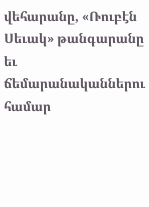վեհարանը, «Ռուբէն Սեւակ» թանգարանը եւ ճեմարանականներու համար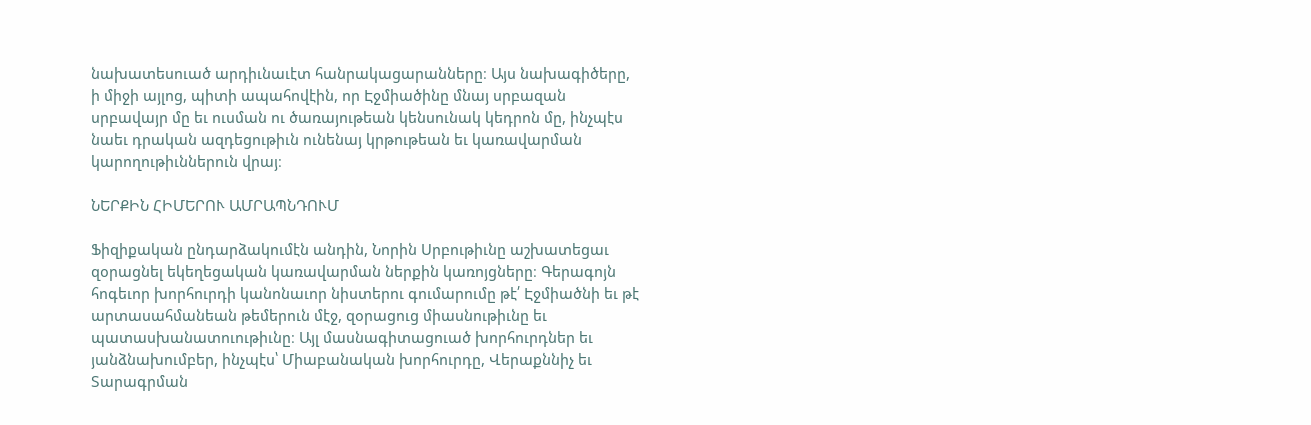նախատեսուած արդիւնաւէտ հանրակացարանները։ Այս նախագիծերը, ի միջի այլոց, պիտի ապահովէին, որ Էջմիածինը մնայ սրբազան սրբավայր մը եւ ուսման ու ծառայութեան կենսունակ կեդրոն մը, ինչպէս նաեւ դրական ազդեցութիւն ունենայ կրթութեան եւ կառավարման կարողութիւններուն վրայ։

ՆԵՐՔԻՆ ՀԻՄԵՐՈՒ ԱՄՐԱՊՆԴՈՒՄ

Ֆիզիքական ընդարձակումէն անդին, Նորին Սրբութիւնը աշխատեցաւ զօրացնել եկեղեցական կառավարման ներքին կառոյցները։ Գերագոյն հոգեւոր խորհուրդի կանոնաւոր նիստերու գումարումը թէ՛ Էջմիածնի եւ թէ արտասահմանեան թեմերուն մէջ, զօրացուց միասնութիւնը եւ պատասխանատուութիւնը։ Այլ մասնագիտացուած խորհուրդներ եւ յանձնախումբեր, ինչպէս՝ Միաբանական խորհուրդը, Վերաքննիչ եւ Տարագրման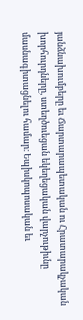յանձնախումբերը եւ Ճարտարապետական ու Հրատարակչական խորհուրդները, ստեղծուեցան եկեղեցական վարչութիւնը մասնագիտացնելու համար։ Եպիսկոպոսական եւ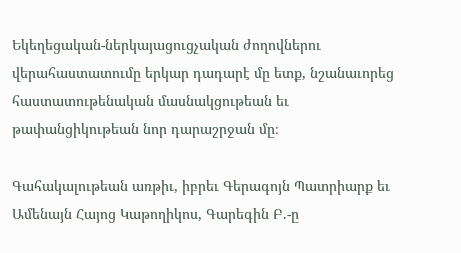Եկեղեցական-ներկայացուցչական ժողովներու վերահաստատումը երկար դադարէ մը ետք, նշանաւորեց հաստատութենական մասնակցութեան եւ թափանցիկութեան նոր դարաշրջան մը։

Գահակալութեան առթիւ, իբրեւ Գերագոյն Պատրիարք եւ Ամենայն Հայոց Կաթողիկոս, Գարեգին Բ.-ը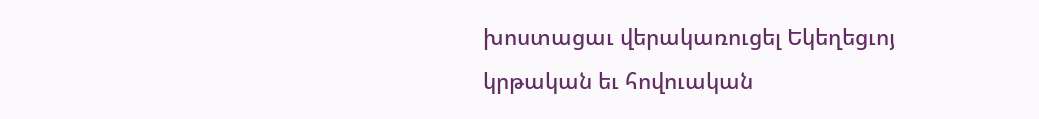խոստացաւ վերակառուցել Եկեղեցւոյ կրթական եւ հովուական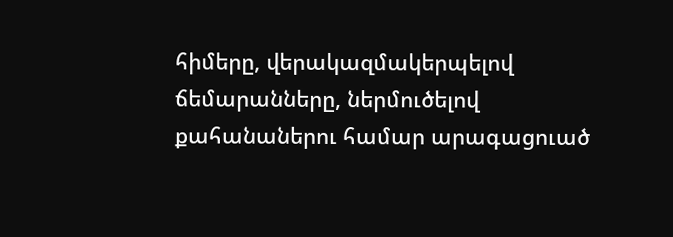հիմերը, վերակազմակերպելով ճեմարանները, ներմուծելով քահանաներու համար արագացուած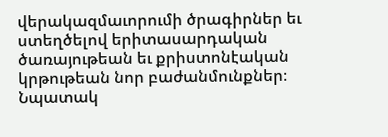վերակազմաւորումի ծրագիրներ եւ ստեղծելով երիտասարդական ծառայութեան եւ քրիստոնէական կրթութեան նոր բաժանմունքներ։ Նպատակ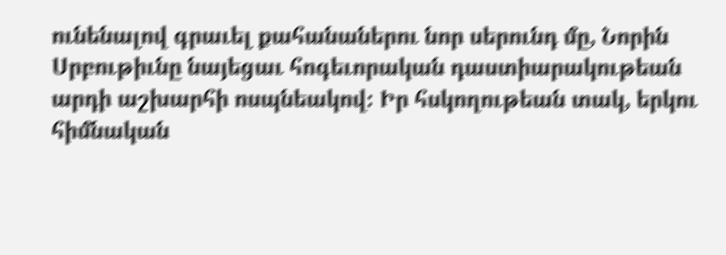ունենալով գրաւել քահանաներու նոր սերունդ մը, Նորին Սրբութիւնը նայեցաւ հոգեւորական դաստիարակութեան արդի աշխարհի ոսպնեակով։ Իր հսկողութեան տակ, երկու հիմնական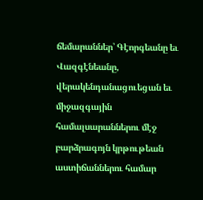ճեմարաններ՝ Գէորգեանը եւ Վազգէնեանը, վերակենդանացուեցան եւ միջազգային համալսարաններու մէջ բարձրագոյն կրթութեան աստիճաններու համար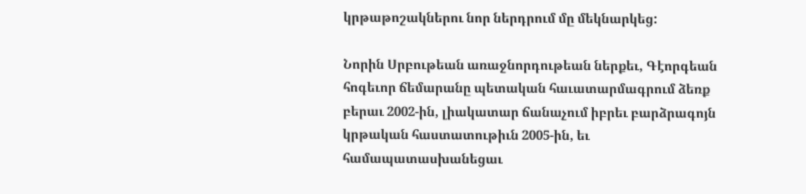կրթաթոշակներու նոր ներդրում մը մեկնարկեց:

Նորին Սրբութեան առաջնորդութեան ներքեւ, Գէորգեան հոգեւոր ճեմարանը պետական հաւատարմագրում ձեռք բերաւ 2002-ին, լիակատար ճանաչում իբրեւ բարձրագոյն կրթական հաստատութիւն 2005-ին, եւ համապատասխանեցաւ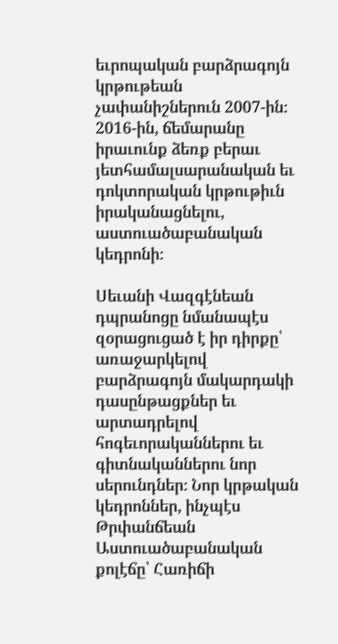եւրոպական բարձրագոյն կրթութեան չափանիշներուն 2007-ին։ 2016-ին, ճեմարանը իրաւունք ձեռք բերաւ յետհամալսարանական եւ դոկտորական կրթութիւն իրականացնելու, աստուածաբանական կեդրոնի։

Սեւանի Վազգէնեան դպրանոցը նմանապէս զօրացուցած է իր դիրքը՝ առաջարկելով բարձրագոյն մակարդակի դասընթացքներ եւ արտադրելով հոգեւորականներու եւ գիտնականներու նոր սերունդներ։ Նոր կրթական կեդրոններ, ինչպէս Թրփանճեան Աստուածաբանական քոլէճը՝ Հառիճի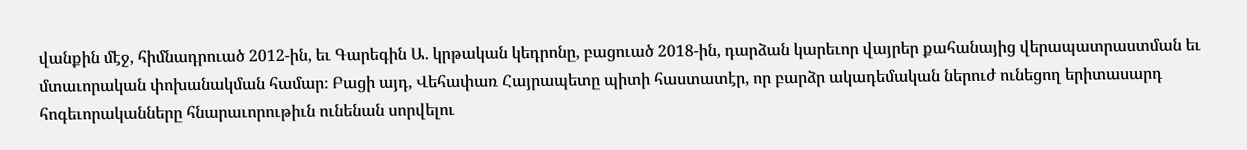վանքին մէջ, հիմնադրուած 2012-ին, եւ Գարեգին Ա. կրթական կեդրոնը, բացուած 2018-ին, դարձան կարեւոր վայրեր քահանայից վերապատրաստման եւ մտաւորական փոխանակման համար։ Բացի այդ, Վեհափառ Հայրապետը պիտի հաստատէր, որ բարձր ակադեմական ներուժ ունեցող երիտասարդ հոգեւորականները հնարաւորութիւն ունենան սորվելու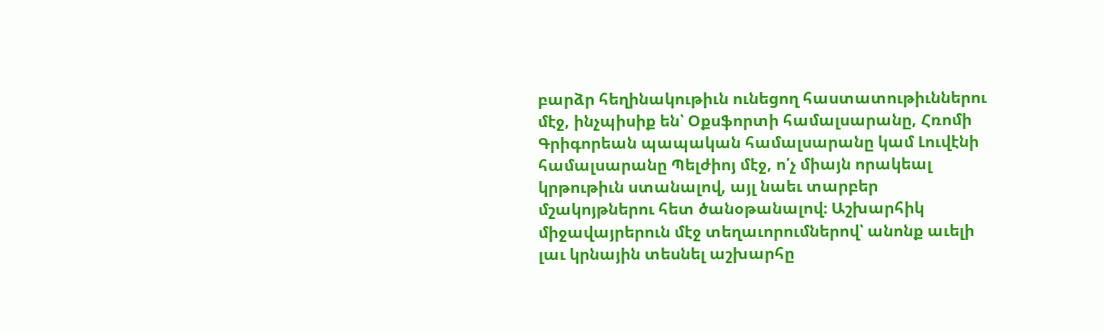բարձր հեղինակութիւն ունեցող հաստատութիւններու մէջ, ինչպիսիք են՝ Օքսֆորտի համալսարանը, Հռոմի Գրիգորեան պապական համալսարանը կամ Լուվէնի համալսարանը Պելժիոյ մէջ, ո՛չ միայն որակեալ կրթութիւն ստանալով, այլ նաեւ տարբեր մշակոյթներու հետ ծանօթանալով։ Աշխարհիկ միջավայրերուն մէջ տեղաւորումներով՝ անոնք աւելի լաւ կրնային տեսնել աշխարհը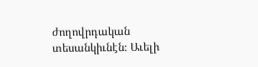ժողովրդական տեսանկիւնէն։ Աւելի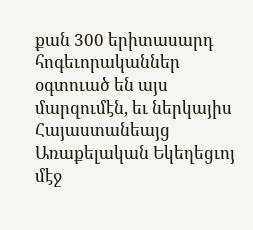քան 300 երիտասարդ հոգեւորականներ օգտուած են այս մարզումէն, եւ ներկայիս Հայաստանեայց Առաքելական Եկեղեցւոյ մէջ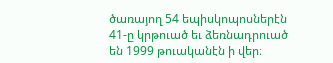ծառայող 54 եպիսկոպոսներէն 41-ը կրթուած եւ ձեռնադրուած են 1999 թուականէն ի վեր։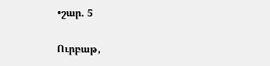•շար. 5

Ուրբաթ,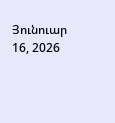Յունուար 16, 2026